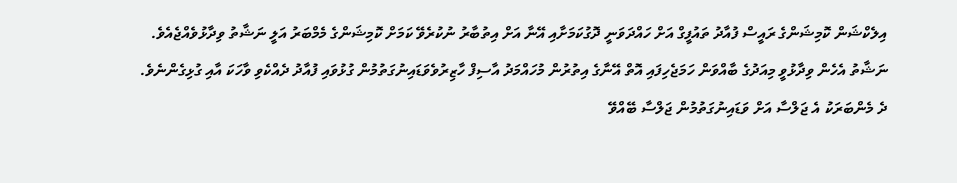އިލެކްޝަން ކޮމިޝަންގެ ރައީސް ފުއާދު ތައުފީގް އަށް ހައްދަވަނީ ދޮގުކަމަށާއި އޭނާ އަށް އިތުބާރު ނުކުރެވޭ ކަމަށް ކޮމިޝަންގެ މެމްބަރު އަލީ ނަޝާތު ވިދާޅުވެއްޖެއެވެ.
ނަޝާތު އެހެން ވިދާޅުވީ މިއަދުގެ ބާއްވަން ހަމަޖެހިފައި އޮތް އޭނާގެ އިތުރުން މުހައްމަދު އާސިފް ހާޒިރުވެވަޑައިނުގަތުމުން ގުޅުވައި ފުއާދު ދެއްކެވި ވާހަކަ އާއި ގުޅިގެންނެވެ.
ދެ މެންބަރަކު އެ ޖަލްސާ އަށް ވަޑައިނުގަތުމުން ޖަލްސާ ބޭއްވޭ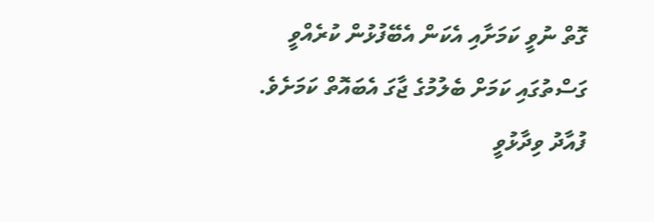ގޮތް ނުވީ ކަމަށާއި އެކަން އެބޭފުޅުން ކުރެއްވީ ގަސްތުގައި ކަމަށް ބެލުމުގެ ޖާގަ އެބައޮތް ކަމަށެވެ.
ފުއާދު ވިދާޅުވީ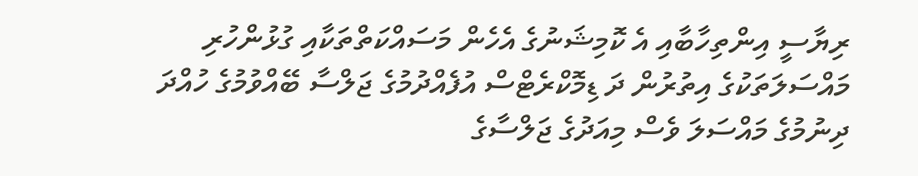ރިޔާސީ އިންތިހާބާއި އެ ކޮމިޝަނުގެ އެހެން މަސައްކަތްތަކާއި ގުޅުންހުރި މައްސަލަތަކުގެ އިތުރުން ދަ ޑިމޮކްރެޓްސް އުފެއްދުމުގެ ޖަލްސާ ބޭއްވުމުގެ ހުއްދަ ދިނުމުގެ މައްސަލަ ވެސް މިއަދުގެ ޖަލްސާގެ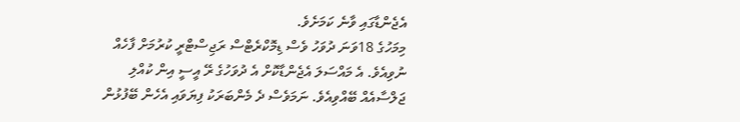އެޖެންޑާގައި ވާނެ ކަމަށެވެ.
މިމަހުގެ 18ވަނަ ދުވަހު ވެސް ޑިމޮކްރެޓްސް ރަޖިސްޓްރީ ކުރުމަށް ފާހެއް ނުވިއެވެ. އެ މައްސަލަ އެޖެންޑާކޮށް އެ ދުވަހުގެ ރޭ އީސީ އިން ކުއްލި ޖަލްސާއެއް ބޭއްވިއެވެ. ނަމަވެސް ދެ މެންބަރަކު ފިޔަވައި އެހެން ބޭފުޅުން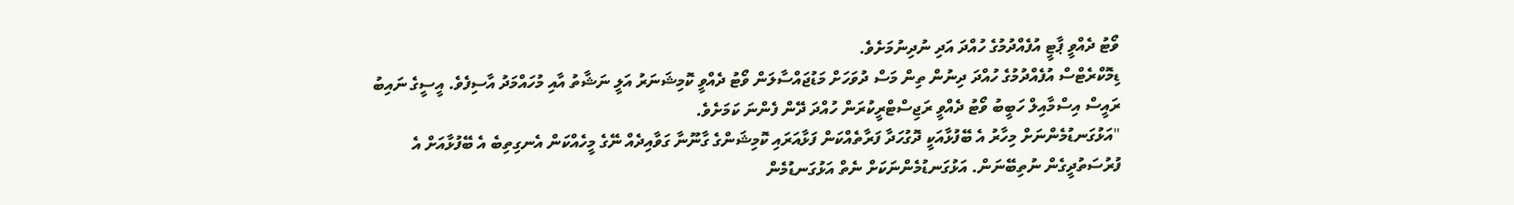ވޯޓު ދެއްވީ ޕާޓީ އުފެއްދުމުގެ ހުއްދަ އަދި ނުދިނުމަށެވެ.
ޑިމޮކްރެޓްސް އުފެއްދުމުގެ ހުއްދަ ދިނުން ތިން މަސް ދުވަހަށް މަޑުޖައްސާލަން ވޯޓު ދެއްވީ ކޮމިޝަނަރު އަލީ ނަޝާތު އާއި މުހައްމަދު އާސިފެވެ. އީސީގެ ނައިބު ރައީސް އިސްމާއިލް ހަބީބު ވޯޓު ދެއްވީ ރަޖިސްޓްރީކުރަން ހުއްދަ ދޭން ފެންނަ ކަމަށެވެ.
"އަޅުގަނޑުމެންނަށް މިހާރު އެ ބޭފުޅާއަކީ ދޮގުހަދާ ފަރާތެއްކަން ފަޅާއަރައި ކޮމިޝަންގެ ގާނޫނާ ގަވާއިދެއް ނޭގެ މީހެއްކަން އެނގިތިބެ އެ ބޭފުޅާއަށް އެ ފުރުސަތުދީގެން ނުތިބޭނަން. އަޅުގަނޑުމެންނަކަށް ނެތް އަޅުގަނޑުމެން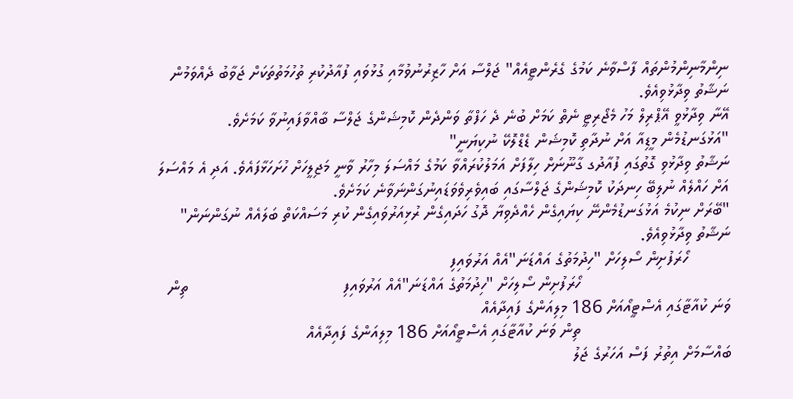ނިންމާނިންމުންތައް ފާސްވާނެ ކަމުގެ ގެރެންޓީއެއް" ޖަލްސާ އަށް ހާޒިރުނުވުމާއި ގުޅުވައި ފުއާދުކުރި ތުހުމަތުތަކަށް ޖަވާބު ދެއްވަމުން ނަޝާތު ވިދާޅުވިއެވެ.
އޭނާ ވިދާޅުވީ އޭޕްރިލް މަހު މެޖޯރިޓީ ނެތް ކަމަށް ބުނެ ދެ ހަފްތާ ވަންދެން ކޮމިޝަންގެ ޖަލްސާ ބާއްވާފައިނުވާ ކަމަށެވެ.
"އަޅުގަނޑުމެން މީޑިއާ އަށް ނުދާތި ކޮމިޝަން ޑެޑްލޮކޭ ނުކިޔަނީ"
ނަޝާތު ވިދާޅުވި ގޮތުގައި ފުއާދުގ ގާނޫނަށް ހިލާފަށް އަމަލުކުރައްވާ ކަމުގެ މައްސަލަ މިހާރު ވާނީ މަޖިލީހަށް ހުށަހަޅާފައެވެ. އަދި އެ މައްސަލަ އަށް ހައްލެއް ނުލިބޭ ހިނދަކު ކޮމިޝަންގެ ޖަލްސާގައި ބައިވެރިވެވަޑައިނުގަންނަވާނެ ކަމަށެވެ.
"ބޭރަށް ނިކުމެ އަޅުގަނޑުމެންނޭ ކިޔައިގެން ހެއްދެވިޔާ ދޮގު ހަދައިގެން ރުޅިއަރުވައިގެން ކުރި މަސައްކަތް ބަލައެއް ނުގަންނަން" ނަޝާތު ވިދާޅުވިއެވެ.
         ހޯރަފުށިން ސޯލިހަށް "ހިދުމަތުގެ އައްޑަނަ"އެއް އަރުވައިފި
                                ހޯރަފުށިން ސޯލިހަށް "ހިދުމަތުގެ އައްޑަނަ"އެއް އަރުވައިފި                                 ތިން ވަނަ ކުއާޓާގައި އެސްޓީއޯއަށް 186 މިލިއަންގެ ފައިދާއެއް
                                ތިން ވަނަ ކުއާޓާގައި އެސްޓީއޯއަށް 186 މިލިއަންގެ ފައިދާއެއް                              ބައްސާމަށް އިތުރު ފަސް އަހަރުގެ ޖަލު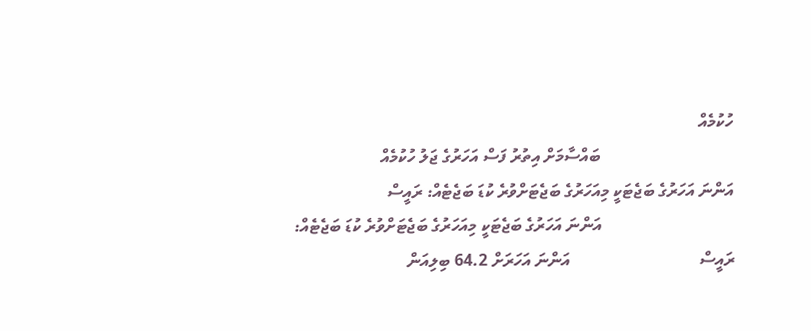ހުކުމެއް
                                ބައްސާމަށް އިތުރު ފަސް އަހަރުގެ ޖަލު ހުކުމެއް                                އަންނަ އަހަރުގެ ބަޖެޓަކީ މިއަހަރުގެ ބަޖެޓަށްވުރެ ކުޑަ ބަޖެޓެއް: ރައީސް
                                އަންނަ އަހަރުގެ ބަޖެޓަކީ މިއަހަރުގެ ބަޖެޓަށްވުރެ ކުޑަ ބަޖެޓެއް: ރައީސް                               އަންނަ އަހަރަށް 64.2 ބިލިއަން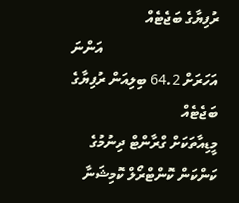ރުފިޔާގެ ބަޖެޓެއް
                                އަންނަ އަހަރަށް 64.2 ބިލިއަން ރުފިޔާގެ ބަޖެޓެއް                              މީޑިއާތަކަށް ގްރާންޓް ދިނުމުގެ ކަންކަން ކޮންޓްރޯލް ކޮމިޝަނާ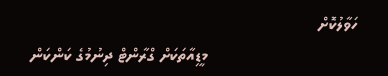ހަވާލުކޮށް
                                މީޑިއާތަކަށް ގްރާންޓް ދިނުމުގެ ކަންކަން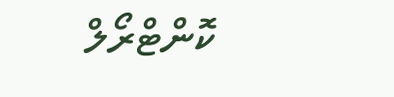ކޮންޓްރޯލް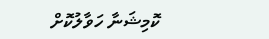ކޮމިޝަނާ ހަވާލުކޮށް